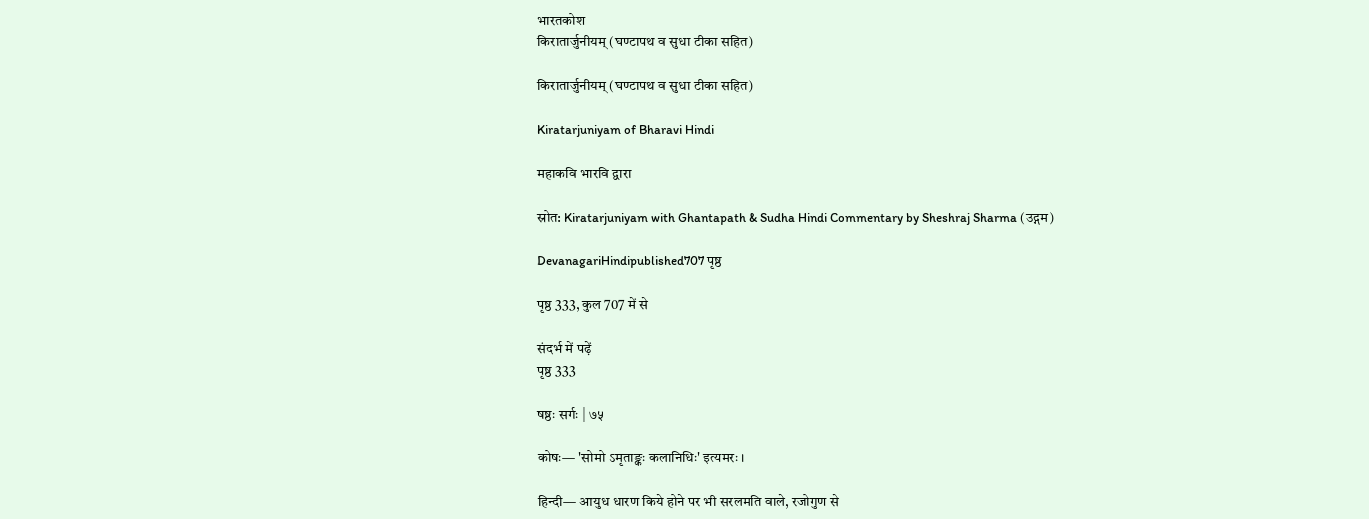भारतकोश
किरातार्जुनीयम् (घण्टापथ व सुधा टीका सहित)

किरातार्जुनीयम् (घण्टापथ व सुधा टीका सहित)

Kiratarjuniyam of Bharavi Hindi

महाकवि भारवि द्वारा

स्रोत: Kiratarjuniyam with Ghantapath & Sudha Hindi Commentary by Sheshraj Sharma (उद्गम)

DevanagariHindipublished707 पृष्ठ

पृष्ठ 333, कुल 707 में से

संदर्भ में पढ़ें
पृष्ठ 333

षष्ठः सर्गः | ७५

कोषः— 'सोमो ऽमृताङ्कः कलानिधिः' इत्यमरः ।

हिन्दी— आयुध धारण किये होने पर भी सरलमति वाले, रजोगुण से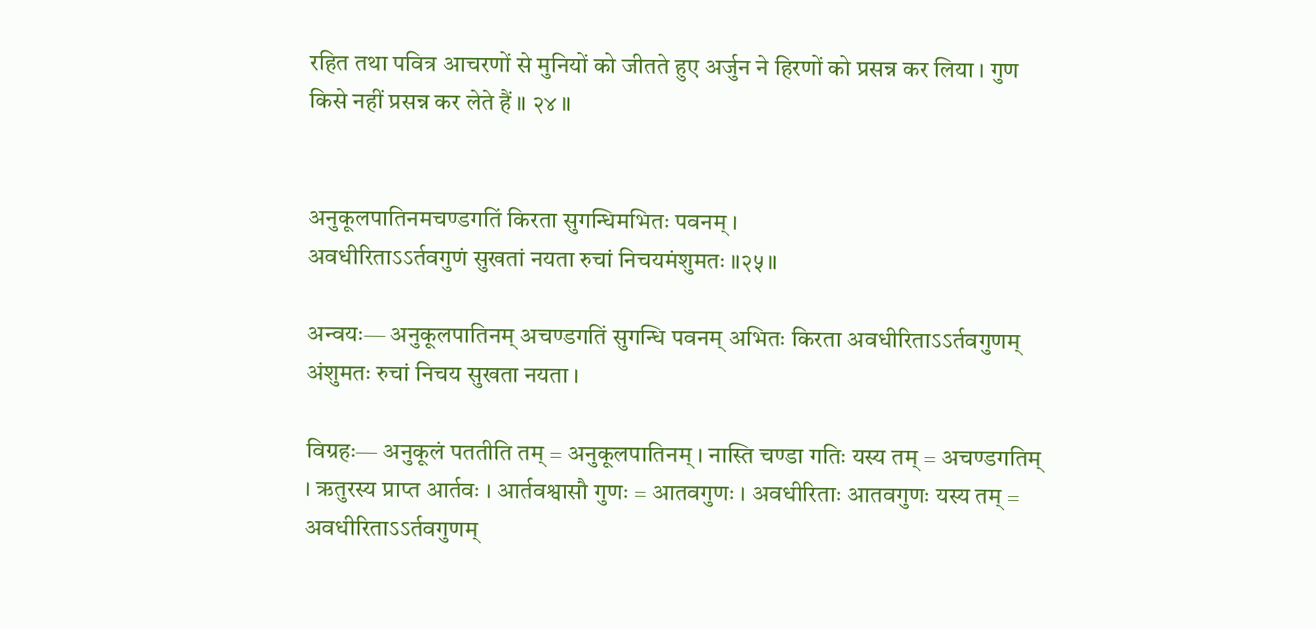रहित तथा पवित्र आचरणों से मुनियों को जीतते हुए अर्जुन ने हिरणों को प्रसन्न कर लिया । गुण किसे नहीं प्रसन्न कर लेते हैं ॥ २४ ॥


अनुकूलपातिनमचण्डगतिं किरता सुगन्धिमभितः पवनम् ।
अवधीरिताऽऽर्तवगुणं सुखतां नयता रुचां निचयमंशुमतः ॥२५॥

अन्वयः— अनुकूलपातिनम् अचण्डगतिं सुगन्धि पवनम् अभितः किरता अवधीरिताऽऽर्तवगुणम् अंशुमतः रुचां निचय सुखता नयता ।

विग्रहः— अनुकूलं पततीति तम् = अनुकूलपातिनम् । नास्ति चण्डा गतिः यस्य तम् = अचण्डगतिम् । ऋतुरस्य प्राप्त आर्तवः । आर्तवश्वासौ गुणः = आतवगुणः । अवधीरिताः आतवगुणः यस्य तम् = अवधीरिताऽऽर्तवगुणम्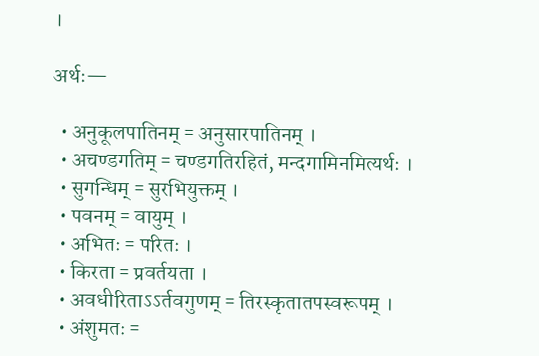।

अर्थः—

  • अनुकूलपातिनम् = अनुसारपातिनम् ।
  • अचण्डगतिम् = चण्डगतिरहितं, मन्दगामिनमित्यर्थः ।
  • सुगन्धिम् = सुरभियुक्तम् ।
  • पवनम् = वायुम् ।
  • अभितः = परितः ।
  • किरता = प्रवर्तयता ।
  • अवधीरिताऽऽर्तवगुणम् = तिरस्कृतातपस्वरूपम् ।
  • अंशुमतः =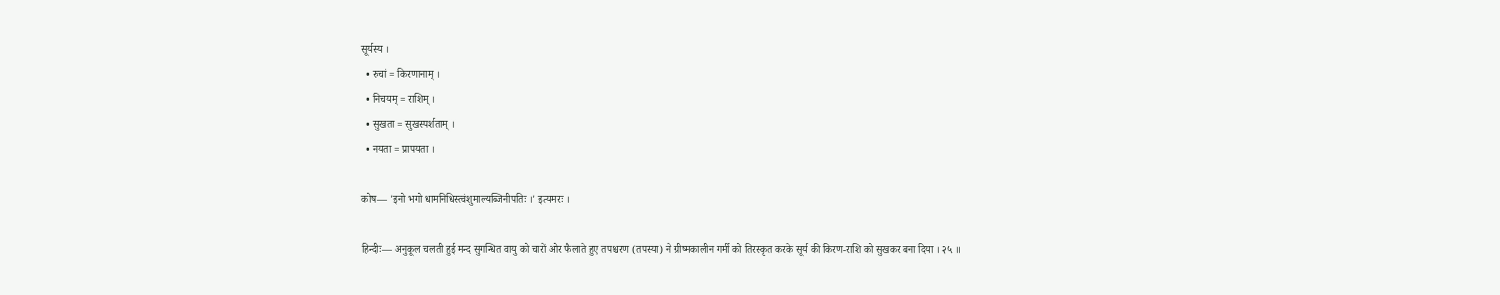सूर्यस्य ।
  • रुचां = किरणानाम् ।
  • निचयम् = राशिम् ।
  • सुखता = सुखस्पर्शताम् ।
  • नयता = प्रापयता ।

कोष— 'इनो भगो धामनिधिस्त्वंशुमाल्यब्जिनीपतिः ।' इत्यमरः ।

हिन्दीः— अनुकूल चलती हुई मन्द सुगन्धित वायु को चारों ओर फैलाते हुए तपश्चरण (तपस्या) ने ग्रीष्मकालीन गर्मी को तिरस्कृत करके सूर्य की किरण-राशि को सुखकर बना दिया । २५ ॥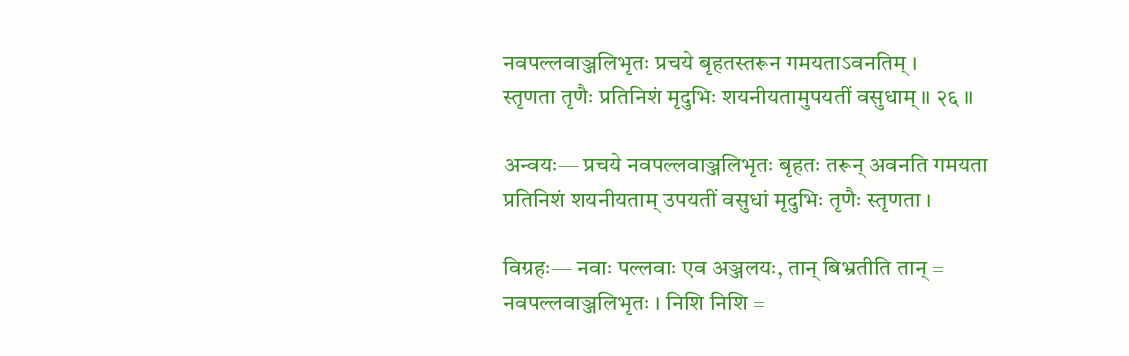नवपल्लवाञ्जलिभृतः प्रचये बृहतस्तरून गमयताऽवनतिम् ।
स्तृणता तृणैः प्रतिनिशं मृदुभिः शयनीयतामुपयतीं वसुधाम् ॥ २६ ॥

अन्वयः— प्रचये नवपल्लवाञ्जलिभृतः बृहतः तरून् अवनति गमयता प्रतिनिशं शयनीयताम् उपयतीं वसुधां मृदुभिः तृणैः स्तृणता ।

विग्रहः— नवाः पल्लवाः एव अञ्जलयः, तान् बिभ्रतीति तान् = नवपल्लवाञ्जलिभृतः । निशि निशि =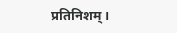प्रतिनिशम् ।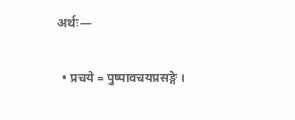अर्थः—

  • प्रचये = पुष्पावचयप्रसङ्गे ।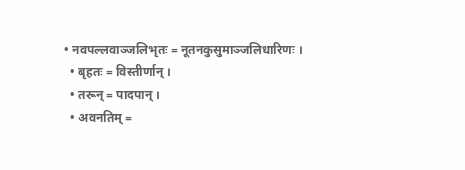• नवपल्लवाञ्जलिभृतः = नूतनकुसुमाञ्जलिधारिणः ।
  • बृहतः = विस्तीर्णान् ।
  • तरून् = पादपान् ।
  • अवनतिम् =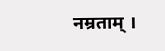नम्रताम् ।